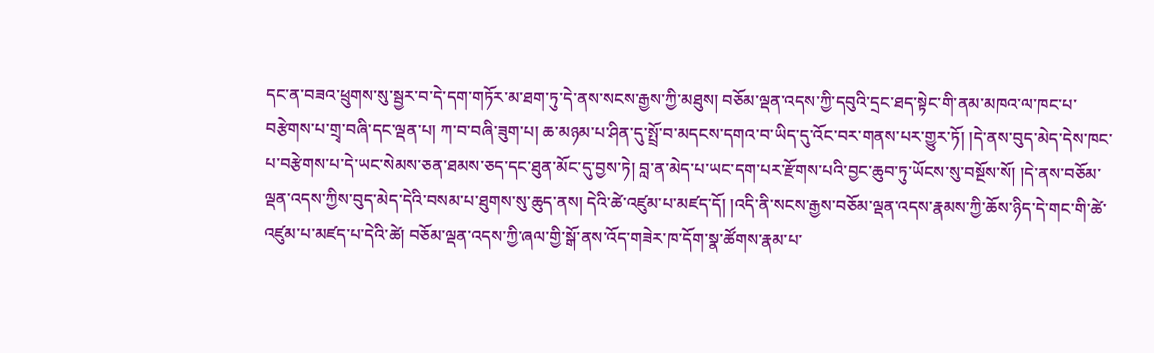དང་ན་བཟའ་ཕྲུགས་སུ་སྦྱར་བ་དེ་དག་གཏོར་མ་ཐག་ཏུ་དེ་ནས་སངས་རྒྱས་ཀྱི་མཐུས། བཅོམ་ལྡན་འདས་ཀྱི་དབུའི་དྲང་ཐད་སྟེང་གི་ནམ་མཁའ་ལ་ཁང་པ་བརྩེགས་པ་གྲྭ་བཞི་དང་ལྡན་པ། ཀ་བ་བཞི་ཟུག་པ། ཆ་མཉམ་པ་ཤིན་དུ་སྤྲོ་བ་མདངས་དགའ་བ་ཡིད་དུ་འོང་བར་གནས་པར་གྱུར་ཏོ། །དེ་ནས་བུད་མེད་དེས་ཁང་པ་བརྩེགས་པ་དེ་ཡང་སེམས་ཅན་ཐམས་ཅད་དང་ཐུན་མོང་དུ་བྱས་ཏེ། བླ་ན་མེད་པ་ཡང་དག་པར་རྫོགས་པའི་བྱང་ཆུབ་ཏུ་ཡོངས་སུ་བསྔོས་སོ། །དེ་ནས་བཅོམ་ལྡན་འདས་ཀྱིས་བུད་མེད་དེའི་བསམ་པ་ཐུགས་སུ་ཆུད་ནས། དེའི་ཚེ་འཛུམ་པ་མཛད་དོ། །འདི་ནི་སངས་རྒྱས་བཅོམ་ལྡན་འདས་རྣམས་ཀྱི་ཆོས་ཉིད་དེ་གང་གི་ཚེ་འཛུམ་པ་མཛད་པ་དེའི་ཚེ། བཅོམ་ལྡན་འདས་ཀྱི་ཞལ་གྱི་སྒོ་ནས་འོད་གཟེར་ཁ་དོག་སྣ་ཚོགས་རྣམ་པ་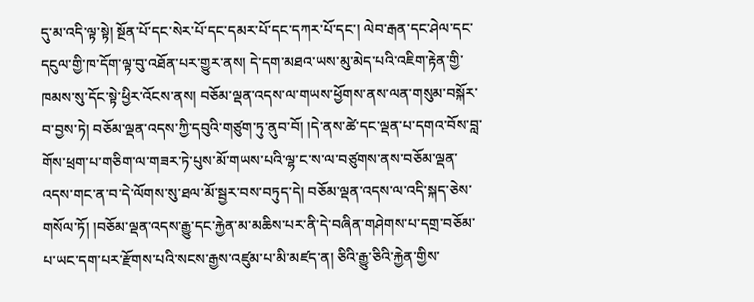དུ་མ་འདི་ལྟ་སྟེ། སྔོན་པོ་དང་སེར་པོ་དང་དམར་པོ་དང་དཀར་པོ་དང་། ལེབ་རྒན་དང་ཤེལ་དང་དངུལ་གྱི་ཁ་དོག་ལྟ་བུ་འཐོན་པར་གྱུར་ནས། དེ་དག་མཐའ་ཡས་མུ་མེད་པའི་འཇིག་རྟེན་གྱི་ཁམས་སུ་དོང་སྟེ་ཕྱིར་འོངས་ནས། བཅོམ་ལྡན་འདས་ལ་གཡས་ཕྱོགས་ནས་ལན་གསུམ་བསྐོར་བ་བྱས་ཏེ། བཅོམ་ལྡན་འདས་ཀྱི་དབུའི་གཙུག་ཏུ་ནུབ་བོ། །དེ་ནས་ཚེ་དང་ལྡན་པ་དགའ་བོས་བླ་གོས་ཕྲག་པ་གཅིག་ལ་གཟར་ཏེ་པུས་མོ་གཡས་པའི་ལྷ་ང་ས་ལ་བཙུགས་ནས་བཅོམ་ལྡན་འདས་གང་ན་བ་དེ་ལོགས་སུ་ཐལ་མོ་སྦྱར་བས་བཏུད་དེ། བཅོམ་ལྡན་འདས་ལ་འདི་སྐད་ཅེས་གསོལ་ཏོ། །བཅོམ་ལྡན་འདས་རྒྱུ་དང་རྐྱེན་མ་མཆིས་པར་ནི་དེ་བཞིན་གཤེགས་པ་དགྲ་བཅོམ་པ་ཡང་དག་པར་རྫོགས་པའི་སངས་རྒྱས་འཛུམ་པ་མི་མཛད་ན། ཅིའི་རྒྱུ་ཅིའི་རྐྱེན་གྱིས་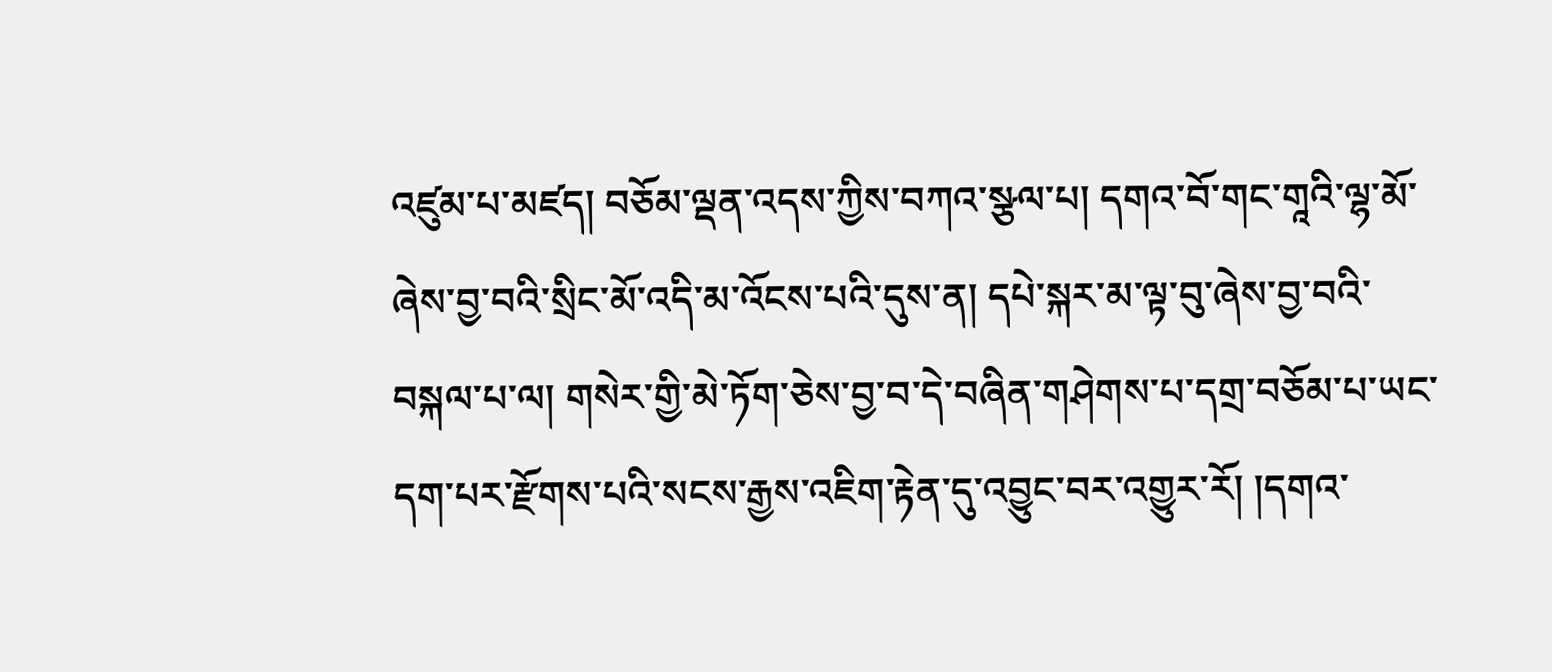འཛུམ་པ་མཛད། བཅོམ་ལྡན་འདས་ཀྱིས་བཀའ་སྩལ་པ། དགའ་བོ་གང་གཱའི་ལྷ་མོ་ཞེས་བྱ་བའི་སྲིང་མོ་འདི་མ་འོངས་པའི་དུས་ན། དཔེ་སྐར་མ་ལྟ་བུ་ཞེས་བྱ་བའི་བསྐལ་པ་ལ། གསེར་གྱི་མེ་ཏོག་ཅེས་བྱ་བ་དེ་བཞིན་གཤེགས་པ་དགྲ་བཅོམ་པ་ཡང་དག་པར་རྫོགས་པའི་སངས་རྒྱས་འཇིག་རྟེན་དུ་འབྱུང་བར་འགྱུར་རོ། །དགའ་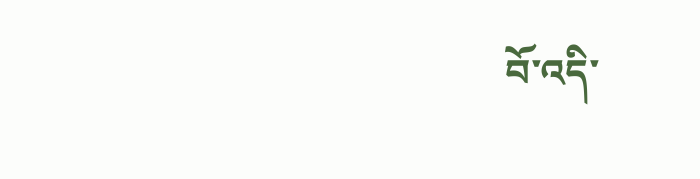བོ་འདི་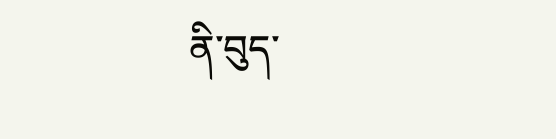ནི་བུད་